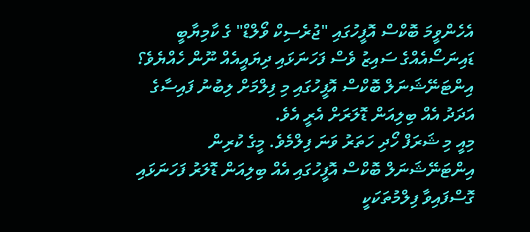އެހެންވީމަ ބޮކްސް އޮފީހުގައި "ޖުރެސިކް ވޯލްޑް" ގެ ކާމިޔާބީ ޑައިނަސޯއެއްގެ ސައިޒު ވެސް ފަހަނަޅައި ދިޔައީއެއް ނޫން ހެއްޔެވެ؟ އިންޓަނޭޝަނަލް ބޮކްސް އޮފީހުގައި މި ފިލްމަށް ލިބުނު ފައިސާގެ އަދަދު އެއް ބިލިއަން ޑޮލަރަށް އެރީ އެވެ.
މިއީ މި ޝަރަފް ހޯދި ހަތަރު ވަނަ ފިލްމެވެ. މީގެ ކުރިން އިންޓަނޭޝަނަލް ބޮކްސް އޮފީހުގައި އެއް ބިލިއަން ޑޮލަރު ފަހަނަޅައި ގޮސްފައިވާ ފިލްމުތަކަކީ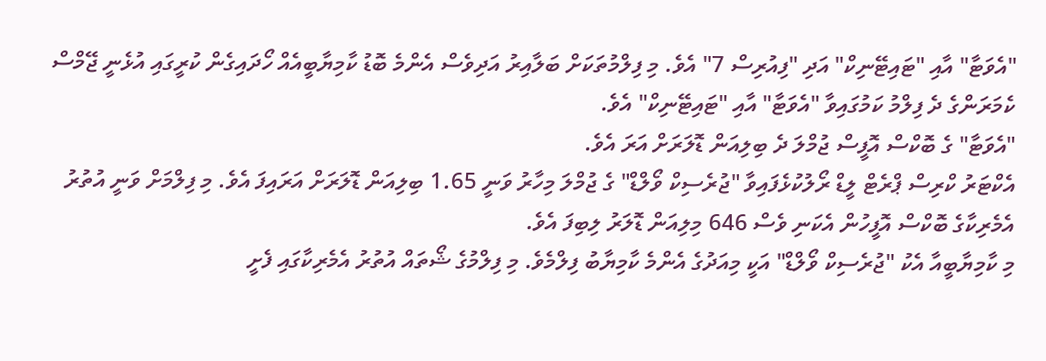"އެވަޓާ" އާއި "ޓައިޓޭނިކް" އަދި "ފިއުރިސް 7" އެވެ. މި ފިލްމުތަކަށް ބަލާއިރު އަދިވެސް އެންމެ ބޮޑު ކާމިޔާބީއެއް ހޯދައިގެން ކުރީގައި އުޅެނީ ޖޭމްސް ކެމަރަންގެ ދެ ފިލްމު ކަމުގައިވާ "އެވަޓާ" އާއި "ޓައިޓޭނިކް" އެވެ.
"އެވަޓާ" ގެ ބޮކްސް އޮފީސް ޖުމްލަ ދެ ބިލިއަން ޑޮލަރަށް އަރަ އެވެ.
އެކްޓަރު ކްރިސް ޕްރެޓް ލީޑް ރޯލުކުޅެފައިވާ "ޖުރެސިކް ވޯލްޑް" ގެ ޖުމްލަ މިހާރު ވަނީ 1.65 ބިލިއަން ޑޮލަރަށް އަރައިފަ އެވެ. މި ފިލްމަށް ވަނީ އުތުރު އެމެރިކާގެ ބޮކްސް އޮފީހުން އެކަނި ވެސް 646 މިލިއަން ޑޮލަރު ލިބިފަ އެވެ.
މި ކާމިޔާބީއާ އެކު "ޖުރެސިކް ވޯލްޑް" އަކީ މިއަދުގެ އެންމެ ކާމިޔާބު ފިލްމެވެ. މި ފިލްމުގެ ޝޯތައް އުތުރު އެމެރިކާގައި ފެށީ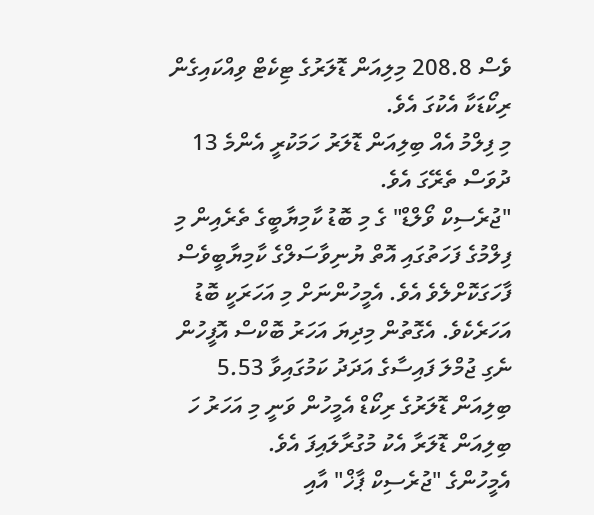ވެސް 208.8 މިލިއަން ޑޮލަރުގެ ޓިކެޓް ވިއްކައިގެން ރިކޯޑަކާ އެކުގަ އެވެ.
މި ފިލްމު އެއް ބިލިއަން ޑޮލަރު ހަމަކުރީ އެންމެ 13 ދުވަސް ތެރޭގަ އެވެ.
"ޖުރެސިކް ވޯލްޑް" ގެ މި ބޮޑު ކާމިޔާބީގެ ތެރެއިން މި ފިލްމުގެ ފަހަތުގައި އޮތް ޔުނިވާސަލްގެ ކާމިޔާބީވެސް ފާހަގަކޮށްލެވެ އެވެ. އެމީހުންނަށް މި އަހަރަކީ ބޮޑު އަހަރެކެވެ. އެގޮތުން މިދިޔަ އަހަރު ބޮކްސް އޮފީހުން ނެގި ޖުމްލަ ފައިސާގެ އަދަދު ކަމުގައިވާ 5.53 ބިލިއަން ޑޮލަރުގެ ރިކޯޑް އެމީހުން ވަނީ މި އަހަރު ހަ ބިލިއަން ޑޮލަރާ އެކު މުގުރާލައިފަ އެވެ.
އެމީހުންގެ "ޖުރެސިކް ޕާޚް" އާއި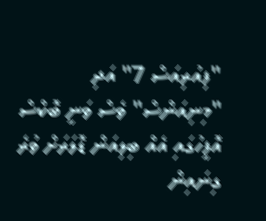"ފިއުރިއަސް 7" އަދި "މިނިއަންސް" ވެސް ވަނީ ބޮކްސް އޮފީހުގައި އެއް ބިލިއަން ޑޮލަރަށް ވުރެ ގިނައިން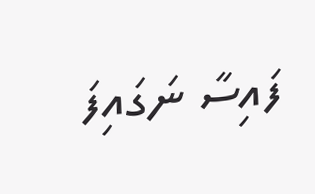ފައިސާ ނަގައިފަ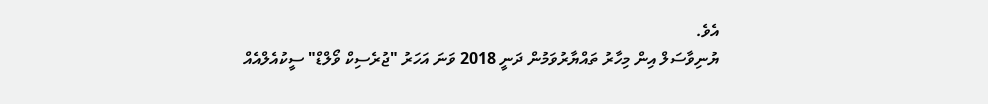އެވެ.
ޔުނިވާސަލް އިން މިހާރު ތައްޔާރުވަމުން ދަނީ 2018 ވަނަ އަހަރު "ޖުރެސިކް ވޯލްޑް" ސީކުއެލްއެއް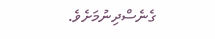ގެނެސްދިނުމަށެވެ.